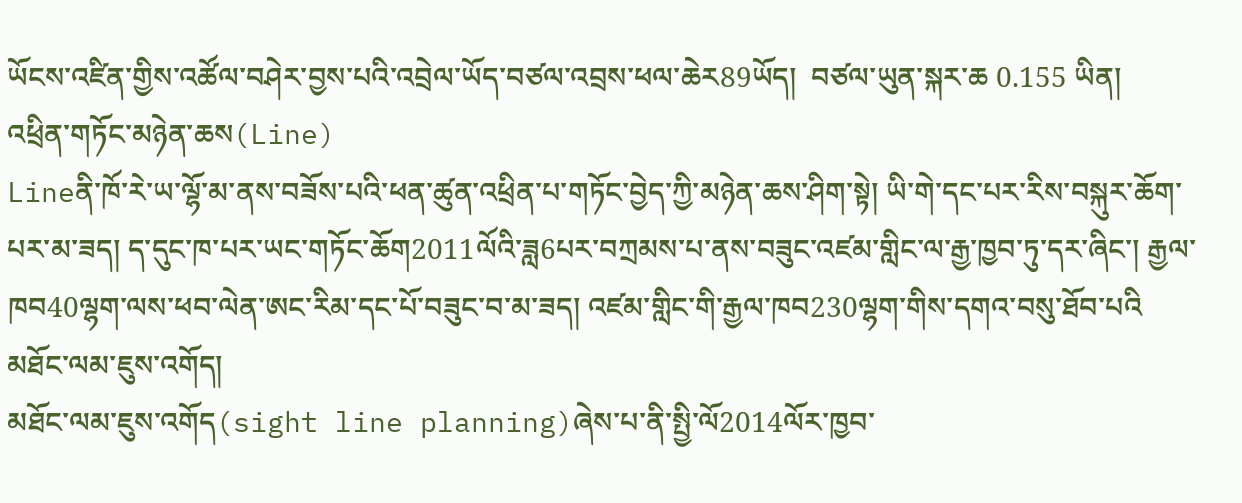ཡོངས་འཛིན་གྱིས་འཚོལ་བཤེར་བྱས་པའི་འབྲེལ་ཡོད་བཙལ་འབྲས་ཕལ་ཆེར89ཡོད།  བཙལ་ཡུན་སྐར་ཆ 0.155 ཡིན།
འཕྲིན་གཏོང་མཉེན་ཆས(Line)
Lineནི་ཁོ་རེ་ཡ་ལྷོ་མ་ནས་བཟོས་པའི་ཕན་ཚུན་འཕྲིན་པ་གཏོང་བྱེད་ཀྱི་མཉེན་ཆས་ཤིག་སྟེ། ཡི་གེ་དང་པར་རིས་བསྐུར་ཆོག་པར་མ་ཟད། ད་དུང་ཁ་པར་ཡང་གཏོང་ཆོག2011ལོའི་ཟླ6པར་བཀྲམས་པ་ནས་བཟུང་འཛམ་གླིང་ལ་རྒྱ་ཁྱབ་ཏུ་དར་ཞིང་། རྒྱལ་ཁབ40ལྷག་ལས་ཕབ་ལེན་ཨང་རིམ་དང་པོ་བཟུང་བ་མ་ཟད། འཛམ་གླིང་གི་རྒྱལ་ཁབ230ལྷག་གིས་དགའ་བསུ་ཐོབ་པའི
མཐོང་ལམ་ཇུས་འགོད།
མཐོང་ལམ་ཇུས་འགོད(sight line planning)ཞེས་པ་ནི་སྤྱི་ལོ2014ལོར་ཁྱབ་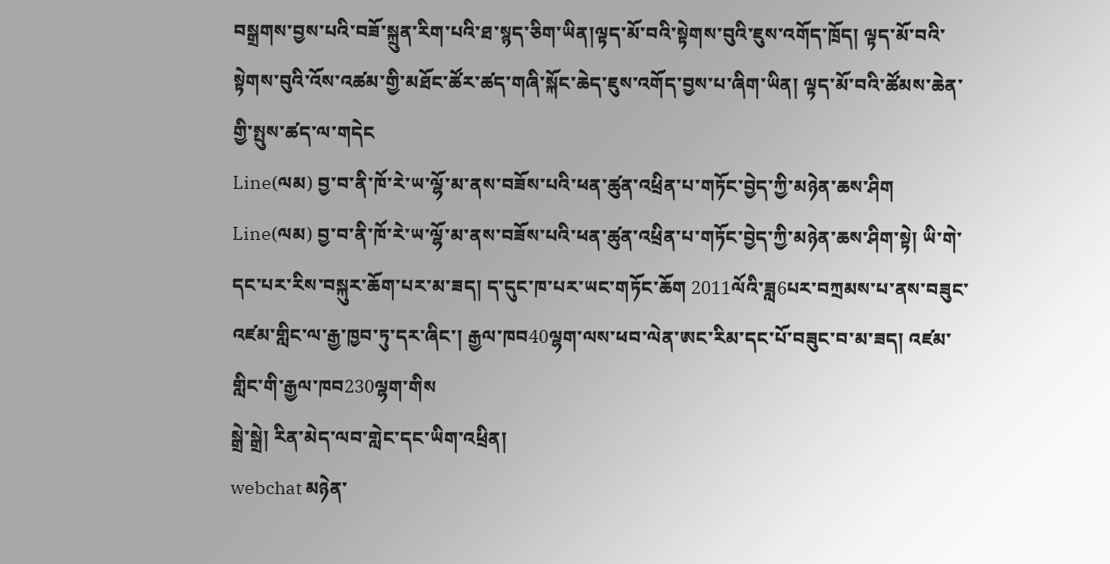བསྒྲགས་བྱས་པའི་བཟོ་སྐྲུན་རིག་པའི་ཐ་སྙད་ཅིག་ཡིན།ལྟད་མོ་བའི་སྟེགས་བུའི་ཇུས་འགོད་ཁྲོད། ལྟད་མོ་བའི་སྟེགས་བུའི་འོས་འཚམ་གྱི་མཐོང་ཚོར་ཚད་གཞི་སྐོང་ཆེད་ཇུས་འགོད་བྱས་པ་ཞིག་ཡིན། ལྟད་མོ་བའི་ཚོམས་ཆེན་གྱི་སྤུས་ཚད་ལ་གདེང
Line(ལམ) བྱ་བ་ནི་ཁོ་རེ་ཡ་ལྷོ་མ་ནས་བཟོས་པའི་ཕན་ཚུན་འཕྲིན་པ་གཏོང་བྱེད་ཀྱི་མཉེན་ཆས་ཤིག
Line(ལམ) བྱ་བ་ནི་ཁོ་རེ་ཡ་ལྷོ་མ་ནས་བཟོས་པའི་ཕན་ཚུན་འཕྲིན་པ་གཏོང་བྱེད་ཀྱི་མཉེན་ཆས་ཤིག་སྟེ། ཡི་གེ་དང་པར་རིས་བསྐུར་ཆོག་པར་མ་ཟད། ད་དུང་ཁ་པར་ཡང་གཏོང་ཆོག 2011ལོའི་ཟླ6པར་བཀྲམས་པ་ནས་བཟུང་འཛམ་གླིང་ལ་རྒྱ་ཁྱབ་ཏུ་དར་ཞིང་། རྒྱལ་ཁབ40ལྷག་ལས་ཕབ་ལེན་ཨང་རིམ་དང་པོ་བཟུང་བ་མ་ཟད། འཛམ་གླིང་གི་རྒྱལ་ཁབ230ལྷག་གིས
སྒྲེ་སྒྲེ། རིན་མེད་ལབ་གླེང་དང་ཡིག་འཕྲིན།
webchat མཉེན་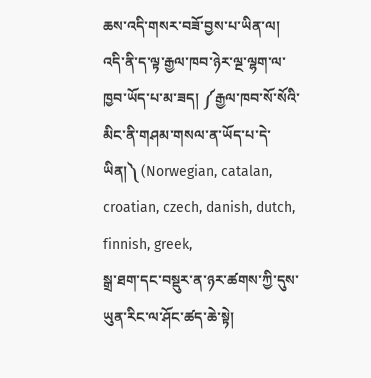ཆས་འདི་གསར་བཟོ་བྱས་པ་ཡིན་ལ། འདི་ནི་ད་ལྟ་རྒྱལ་ཁབ་ཉེར་ལྔ་ལྷག་ལ་ཁྱབ་ཡོད་པ་མ་ཟད། ༼རྒྱལ་ཁབ་སོ་སོའི་མིང་ནི་གཤམ་གསལ་ན་ཡོད་པ་དེ་ཡིན།༽ (Norwegian, catalan, croatian, czech, danish, dutch, finnish, greek,
སྒྲ་ཐག་དང་བསྡུར་ན་ཉར་ཚགས་ཀྱི་དུས་ཡུན་རིང་ལ་ཤོང་ཚད་ཆེ་སྟེ།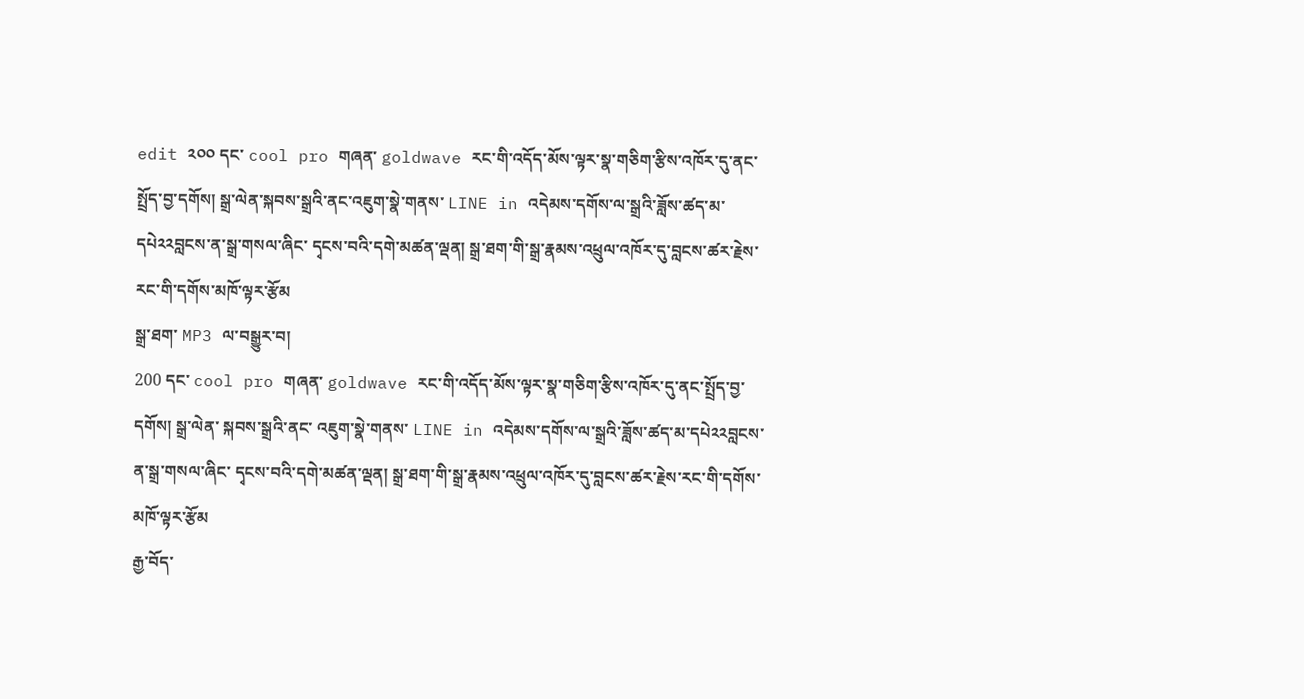edit ༢༠༠ དང་ cool pro གཞན་ goldwave རང་གི་འདོད་མོས་ལྟར་སྣ་གཅིག་རྩིས་འཁོར་དུ་ནང་སྤྲོད་བྱ་དགོས། སྒྲ་ལེན་སྐབས་སྒྲའི་ནང་འཇུག་སྣེ་གནས་ LINE in འདེམས་དགོས་ལ་སྒྲའི་ཟློས་ཚད་མ་དཔེ༢༢བླངས་ན་སྒྲ་གསལ་ཞིང་ དྭངས་བའི་དགེ་མཚན་ལྡན། སྒྲ་ཐག་གི་སྒྲ་རྣམས་འཕྲུལ་འཁོར་དུ་བླངས་ཚར་རྗེས་རང་གི་དགོས་མཁོ་ལྟར་རྩོམ
སྒྲ་ཐག་ MP3 ལ་བསྒྱུར་བ།
200 དང་ cool pro གཞན་ goldwave རང་གི་འདོད་མོས་ལྟར་སྣ་གཅིག་རྩིས་འཁོར་དུ་ནང་སྤྲོད་བྱ་དགོས། སྒྲ་ལེན་ སྐབས་སྒྲའི་ནང་ འཇུག་སྣེ་གནས་ LINE in འདེམས་དགོས་ལ་སྒྲའི་ཟློས་ཚད་མ་དཔེ༢༢བླངས་ན་སྒྲ་གསལ་ཞིང་ དྭངས་བའི་དགེ་མཚན་ལྡན། སྒྲ་ཐག་གི་སྒྲ་རྣམས་འཕྲུལ་འཁོར་དུ་བླངས་ཚར་རྗེས་རང་གི་དགོས་མཁོ་ལྟར་རྩོམ
རྒྱ་བོད་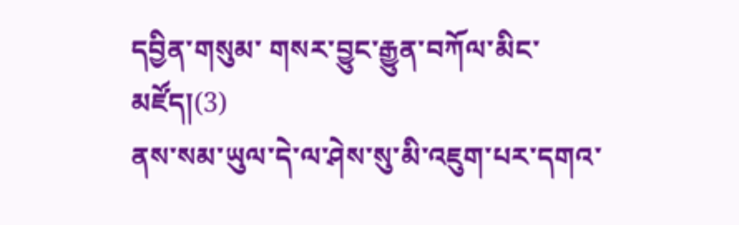དབྱིན་གསུམ་ གསར་བྱུང་རྒྱུན་བཀོལ་མིང་མཛོད།(3)
ནས་སམ་ཡུལ་དེ་ལ་ཤེས་སུ་མི་འཇུག་པར་དགའ་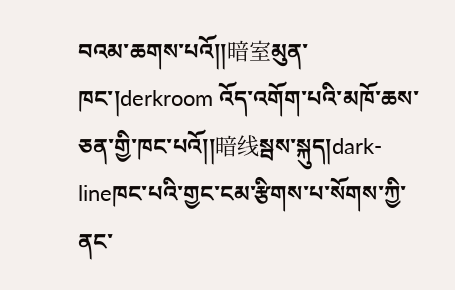བའམ་ཆགས་པའོ།།暗室མུན་ཁང་།derkroom འོད་འགོག་པའི་མཁོ་ཆས་ཅན་གྱི་ཁང་པའོ།།暗线སྦས་སྐུད།dark-lineཁང་པའི་གྱང་ངམ་རྩིགས་པ་སོགས་ཀྱི་ནང་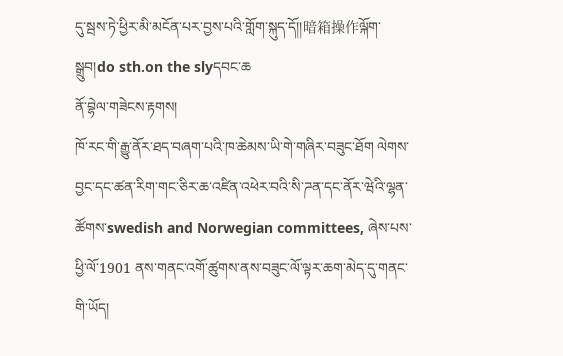དུ་སྦས་ཏེ་ཕྱིར་མི་མངོན་པར་བྱས་པའི་གློག་སྐུད་དོ།།暗箱操作ལྐོག་སྒྲུབ།do sth.on the slyདབང་ཆ
ནོ་བྷེལ་གཟེངས་རྟགས།
ཁོ་རང་གི་རྒྱུ་ནོར་ཐད་བཞག་པའི་ཁ་ཆེམས་ཡི་གེ་གཞིར་བཟུང་ཐོག ལེགས་བྱང་དང་ཚན་རིག་གང་ཅིར་ཆ་འཛིན་འཕེར་བའི་སི་ཌན་དང་ནོར་ཝེའི་ལྷན་ཚོགས་swedish and Norwegian committees, ཞེས་པས་ཕྱི་ལོ་1901 ནས་གནང་འགོ་ཚུགས་ནས་བཟུང་ལོ་ལྟར་ཆག་མེད་དུ་གནང་གི་ཡོད།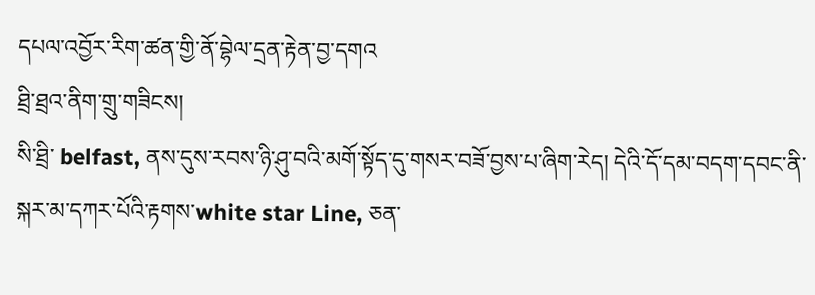དཔལ་འབྱོར་རིག་ཚན་གྱི་ནོ་བྷེལ་དྲན་རྟེན་བྱ་དགའ
ཐྲི་ཐྲའ་ནིག་གྲུ་གཟིངས།
སི་ཐྲི་ belfast, ནས་དུས་རབས་ཉི་ཤུ་བའི་མགོ་སྟོད་དུ་གསར་བཟོ་བྱས་པ་ཞིག་རེད། དེའི་དོ་དམ་བདག་དབང་ནི་སྐར་མ་དཀར་པོའི་རྟགས་white star Line, ཅན་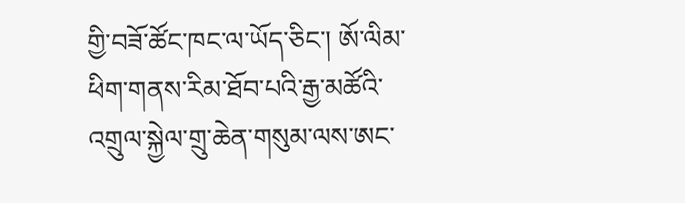གྱི་བཟོ་ཚོང་ཁང་ལ་ཡོད་ཅིང་། ཨོ་ལིམ་ཕིག་གནས་རིམ་ཐོབ་པའི་རྒྱ་མཚོའི་འགྲུལ་སྐྱེལ་གྲུ་ཆེན་གསུམ་ལས་ཨང་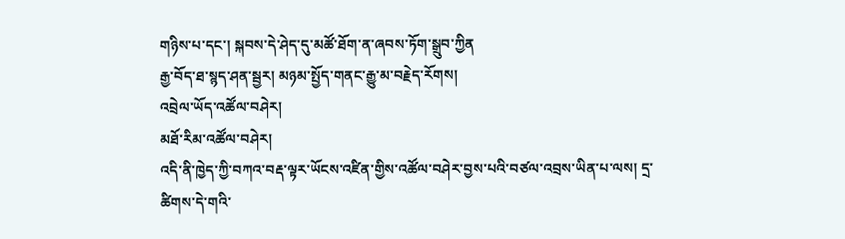གཉིས་པ་དང་། སྐབས་དེ་ཤེད་དུ་མཚོ་ཐོག་ན་ཞབས་ཏོག་སྒྲུབ་ཀྱིན
རྒྱ་བོད་ཐ་སྙད་ཤན་སྦྱར། མཉམ་སྤྱོད་གནང་རྒྱུ་མ་བརྗེད་རོགས།
འབྲེལ་ཡོད་འཚོལ་བཤེར།
མཐོ་རིམ་འཚོལ་བཤེར།
འདི་ནི་ཁྱེད་ཀྱི་བཀའ་བརྡ་ལྟར་ཡོངས་འཛིན་གྱིས་འཚོལ་བཤེར་བྱས་པའི་བཙལ་འབྲས་ཡིན་པ་ལས། དྲ་ཚིགས་དེ་གའི་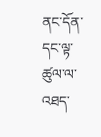ནང་དོན་དང་ལྟ་ཚུལ་ལ་འཐད་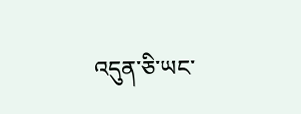འདུན་ཅི་ཡང་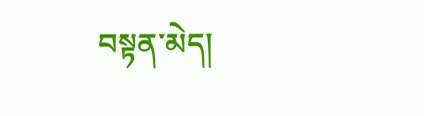བསྟན་མེད།